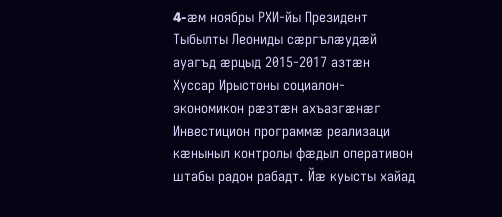4-æм ноябры РХИ-йы Президент Тыбылты Леониды сæргълæудæй ауагъд æрцыд 2015-2017 азтæн Хуссар Ирыстоны социалон-экономикон рæзтæн ахъазгæнæг Инвестицион программæ реализаци кæныныл контролы фæдыл оперативон штабы радон рабадт. Йæ куысты хайад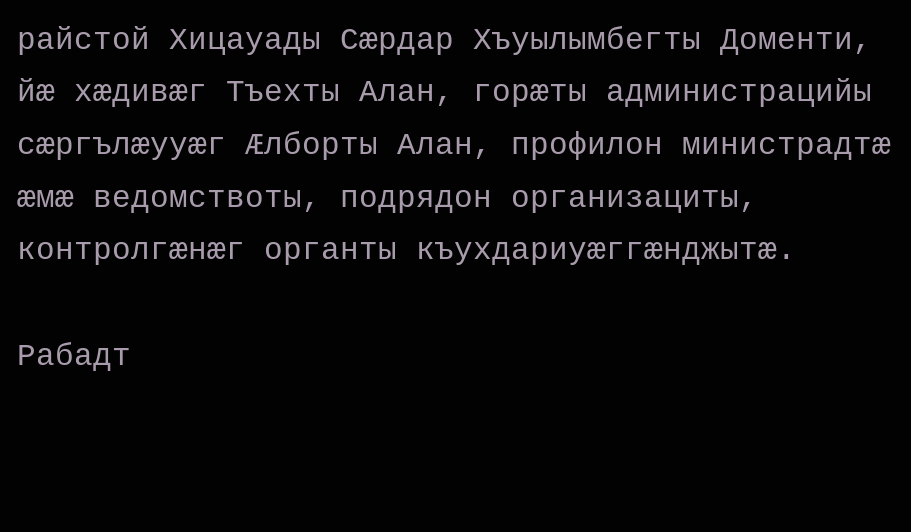райстой Хицауады Сæрдар Хъуылымбегты Доменти, йæ хæдивæг Тъехты Алан, горæты администрацийы сæргълæууæг Æлборты Алан, профилон министрадтæ æмæ ведомствоты, подрядон организациты, контролгæнæг органты къухдариуæггæнджытæ.

Рабадт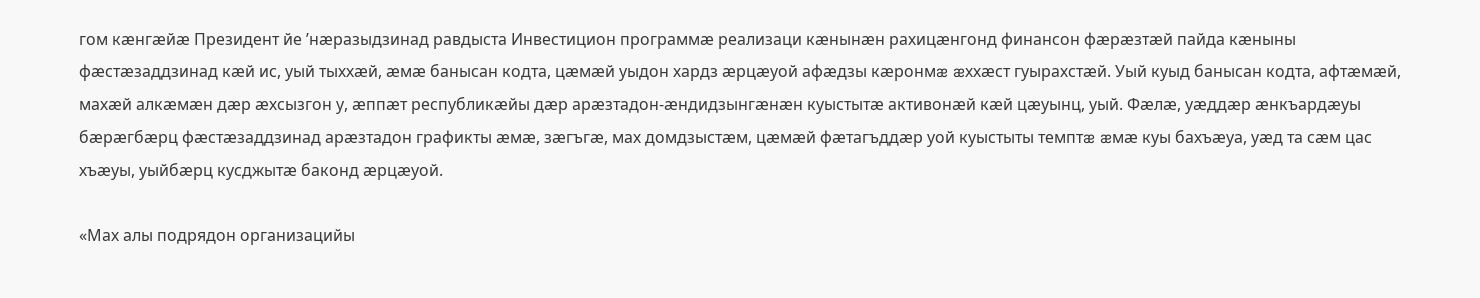гом кæнгæйæ Президент йе ’нæразыдзинад равдыста Инвестицион программæ реализаци кæнынæн рахицæнгонд финансон фæрæзтæй пайда кæныны фæстæзаддзинад кæй ис, уый тыххæй, æмæ банысан кодта, цæмæй уыдон хардз æрцæуой афæдзы кæронмæ æххæст гуырахстæй. Уый куыд банысан кодта, афтæмæй, махæй алкæмæн дæр æхсызгон у, æппæт республикæйы дæр арæзтадон-æндидзынгæнæн куыстытæ активонæй кæй цæуынц, уый. Фæлæ, уæддæр æнкъардæуы бæрæгбæрц фæстæзаддзинад арæзтадон графикты æмæ, зæгъгæ, мах домдзыстæм, цæмæй фæтагъддæр уой куыстыты темптæ æмæ куы бахъæуа, уæд та сæм цас хъæуы, уыйбæрц кусджытæ баконд æрцæуой.

«Мах алы подрядон организацийы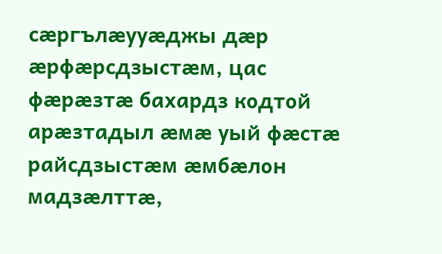сæргълæууæджы дæр æрфæрсдзыстæм, цас фæрæзтæ бахардз кодтой арæзтадыл æмæ уый фæстæ райсдзыстæм æмбæлон мадзæлттæ,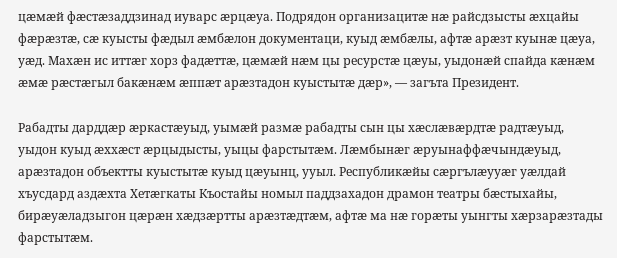цæмæй фæстæзаддзинад иуварс æрцæуа. Подрядон организацитæ нæ райсдзысты æхцайы фæрæзтæ, сæ куысты фæдыл æмбæлон документаци, куыд æмбæлы, афтæ арæзт куынæ цæуа, уæд. Махæн ис иттæг хорз фадæттæ, цæмæй нæм цы ресурстæ цæуы, уыдонæй спайда кæнæм æмæ рæстæгыл бакæнæм æппæт арæзтадон куыстытæ дæр», — загъта Президент.

Рабадты дарддæр æркастæуыд, уымæй размæ рабадты сын цы хæслæвæрдтæ радтæуыд, уыдон куыд æххæст æрцыдысты, уыцы фарстытæм. Лæмбынæг æруынаффæчындæуыд, арæзтадон объектты куыстытæ куыд цæуынц, ууыл. Республикæйы сæргълæууæг уæлдай хъусдард аздæхта Хетæгкаты Къостайы номыл паддзахадон драмон театры бæстыхайы, бирæуæладзыгон цæрæн хæдзæртты арæзтæдтæм, афтæ ма нæ горæты уынгты хæрзарæзтады фарстытæм.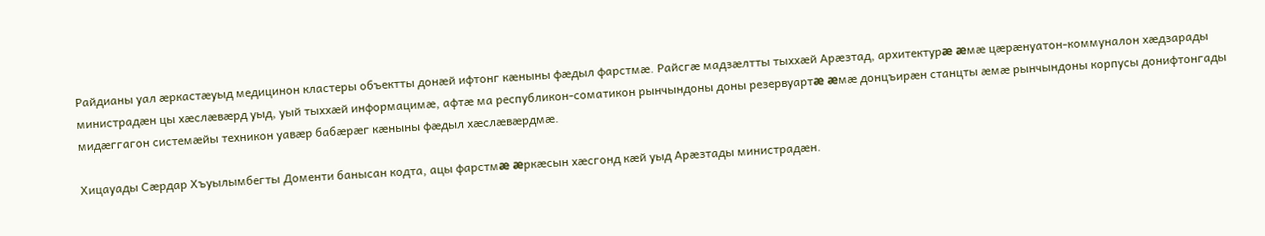Райдианы уал æркастæуыд медицинон кластеры объектты донæй ифтонг кæныны фæдыл фарстмæ. Райсгæ мадзæлтты тыххæй Арæзтад, архитектурæ æмæ цæрæнуатон-коммуналон хæдзарады министрадæн цы хæслæвæрд уыд, уый тыххæй информацимæ, афтæ ма республикон-соматикон рынчындоны доны резервуартæ æмæ донцъирæн станцты æмæ рынчындоны корпусы донифтонгады мидæггагон системæйы техникон уавæр бабæрæг кæныны фæдыл хæслæвæрдмæ.

Хицауады Сæрдар Хъуылымбегты Доменти банысан кодта, ацы фарстмæ æркæсын хæсгонд кæй уыд Арæзтады министрадæн.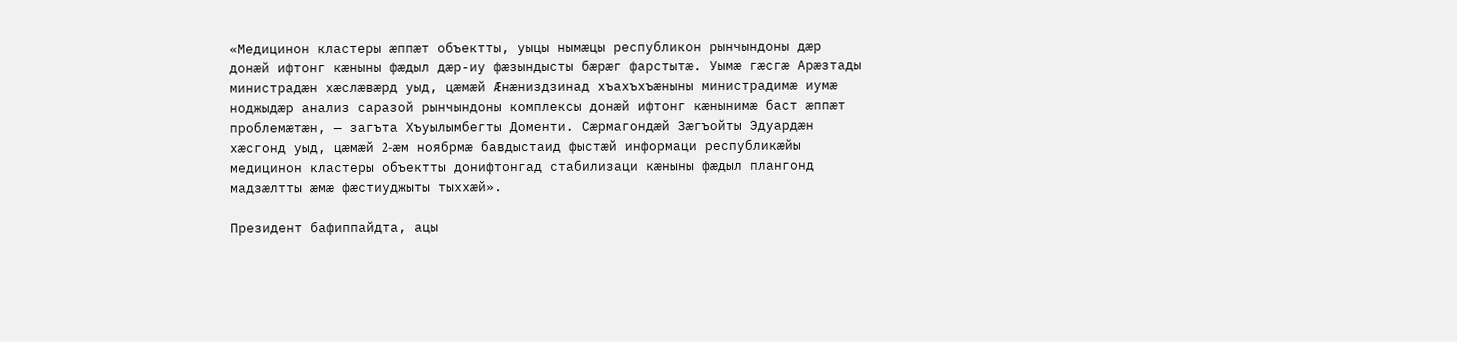«Медицинон кластеры æппæт объектты, уыцы нымæцы республикон рынчындоны дæр донæй ифтонг кæныны фæдыл дæр-иу фæзындысты бæрæг фарстытæ. Уымæ гæсгæ Арæзтады министрадæн хæслæвæрд уыд, цæмæй Æнæниздзинад хъахъхъæныны министрадимæ иумæ ноджыдæр анализ саразой рынчындоны комплексы донæй ифтонг кæнынимæ баст æппæт проблемæтæн, — загъта Хъуылымбегты Доменти. Сæрмагондæй Зæгъойты Эдуардæн хæсгонд уыд, цæмæй 2-æм ноябрмæ бавдыстаид фыстæй информаци республикæйы медицинон кластеры объектты донифтонгад стабилизаци кæныны фæдыл плангонд мадзæлтты æмæ фæстиуджыты тыххæй».

Президент бафиппайдта, ацы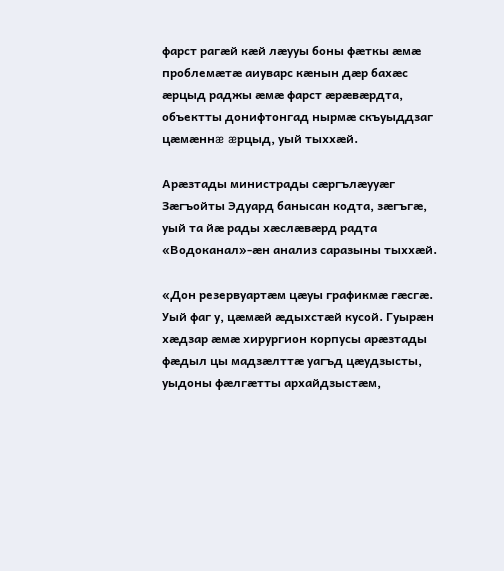фарст рагæй кæй лæууы боны фæткы æмæ проблемæтæ аиуварс кæнын дæр бахæс æрцыд раджы æмæ фарст æрæвæрдта, объектты донифтонгад нырмæ скъуыддзаг цæмæннæ æрцыд, уый тыххæй.

Арæзтады министрады сæргълæууæг Зæгъойты Эдуард банысан кодта, зæгъгæ, уый та йæ рады хæслæвæрд радта «Водоканал»-æн анализ саразыны тыххæй.

«Дон резервуартæм цæуы графикмæ гæсгæ. Уый фаг у, цæмæй æдыхстæй кусой. Гуырæн хæдзар æмæ хирургион корпусы арæзтады фæдыл цы мадзæлттæ уагъд цæудзысты, уыдоны фæлгæтты архайдзыстæм,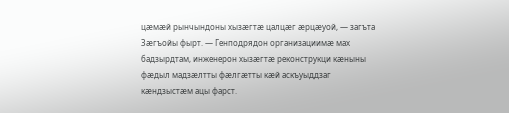цæмæй рынчындоны хызæгтæ цалцæг æрцæуой, — загъта Зæгъойы фырт. — Генподрядон организациимæ мах бадзырдтам, инженерон хызæгтæ реконструкци кæныны фæдыл мадзæлтты фæлгæтты кæй аскъуыддзаг кæндзыстæм ацы фарст.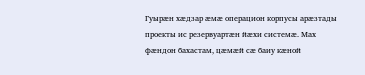Гуырæн хæдзар æмæ операцион корпусы арæзтады проекты ис резервуартæн йæхи системæ. Мах фæндон бахастам, цæмæй сæ баиу кæной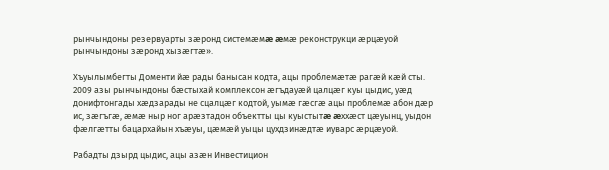рынчындоны резервуарты зæронд системæмæ æмæ реконструкци æрцæуой рынчындоны зæронд хызæгтæ».

Хъуылымбегты Доменти йæ рады банысан кодта, ацы проблемæтæ рагæй кæй сты. 2009 азы рынчындоны бæстыхай комплексон æгъдауæй цалцæг куы цыдис, уæд донифтонгады хæдзарады не сцалцæг кодтой, уымæ гæсгæ ацы проблемæ абон дæр ис, зæгъгæ, æмæ ныр ног арæзтадон объектты цы куыстытæ æххæст цæуынц, уыдон фæлгæтты бацархайын хъæуы, цæмæй уыцы цухдзинæдтæ иуварс æрцæуой.

Рабадты дзырд цыдис, ацы азæн Инвестицион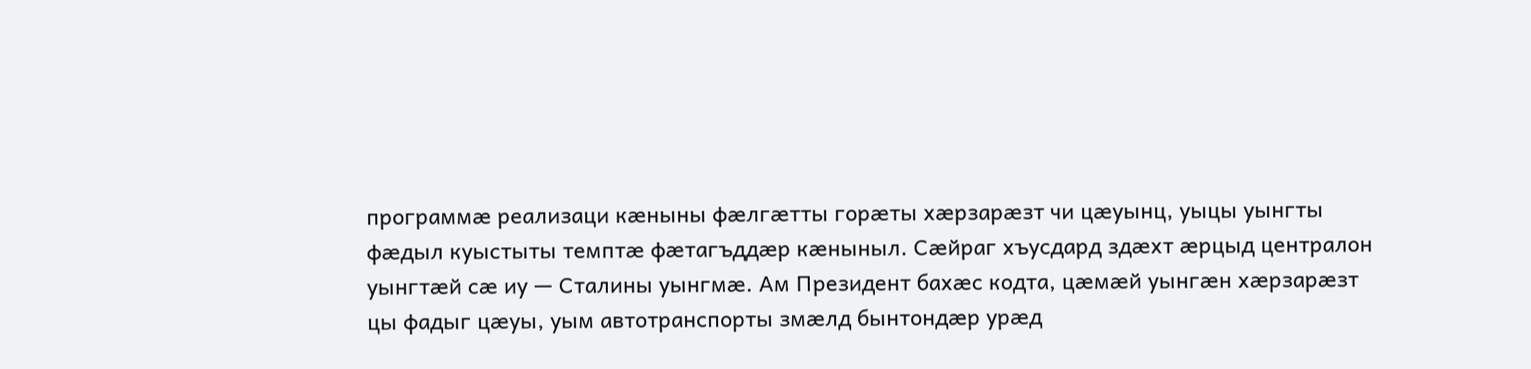программæ реализаци кæныны фæлгæтты горæты хæрзарæзт чи цæуынц, уыцы уынгты фæдыл куыстыты темптæ фæтагъддæр кæныныл. Сæйраг хъусдард здæхт æрцыд централон уынгтæй сæ иу — Сталины уынгмæ. Ам Президент бахæс кодта, цæмæй уынгæн хæрзарæзт цы фадыг цæуы, уым автотранспорты змæлд бынтондæр урæд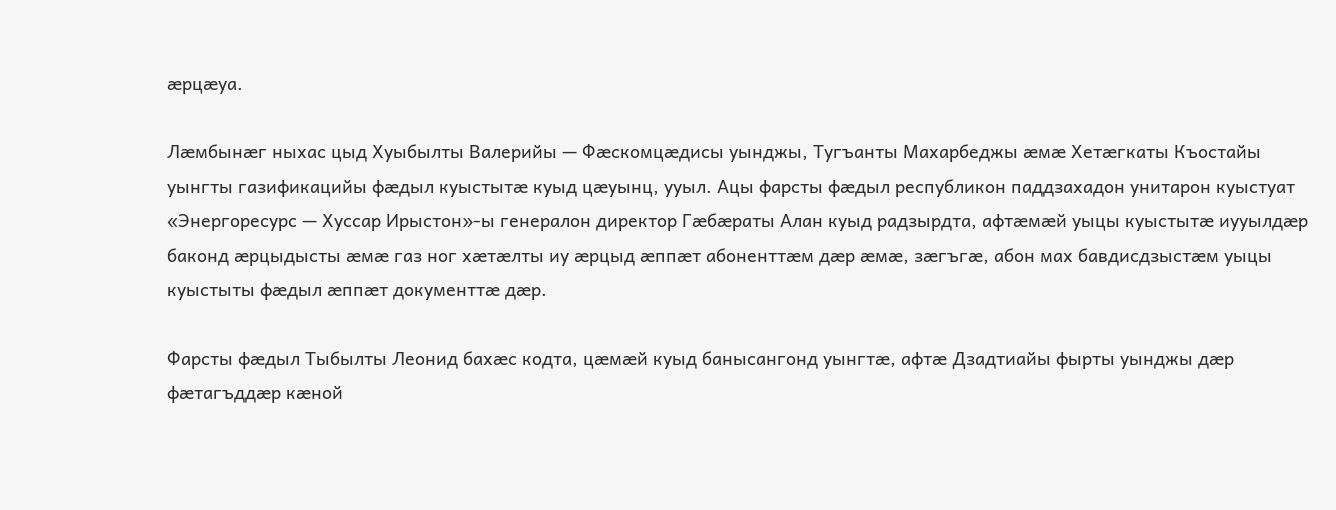æрцæуа.

Лæмбынæг ныхас цыд Хуыбылты Валерийы — Фæскомцæдисы уынджы, Тугъанты Махарбеджы æмæ Хетæгкаты Къостайы уынгты газификацийы фæдыл куыстытæ куыд цæуынц, ууыл. Ацы фарсты фæдыл республикон паддзахадон унитарон куыстуат «Энергоресурс — Хуссар Ирыстон»-ы генералон директор Гæбæраты Алан куыд радзырдта, афтæмæй уыцы куыстытæ иууылдæр баконд æрцыдысты æмæ газ ног хæтæлты иу æрцыд æппæт абоненттæм дæр æмæ, зæгъгæ, абон мах бавдисдзыстæм уыцы куыстыты фæдыл æппæт документтæ дæр.

Фарсты фæдыл Тыбылты Леонид бахæс кодта, цæмæй куыд банысангонд уынгтæ, афтæ Дзадтиайы фырты уынджы дæр фæтагъддæр кæной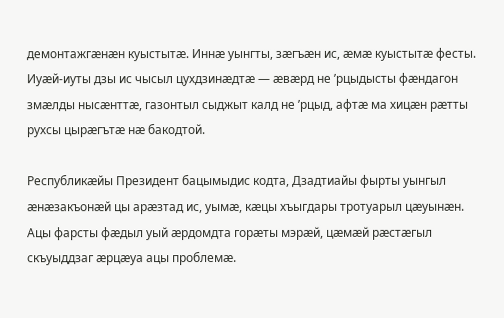демонтажгæнæн куыстытæ. Иннæ уынгты, зæгъæн ис, æмæ куыстытæ фесты. Иуæй-иуты дзы ис чысыл цухдзинæдтæ — æвæрд не ’рцыдысты фæндагон змæлды нысæнттæ, газонтыл сыджыт калд не ’рцыд, афтæ ма хицæн рæтты рухсы цырæгътæ нæ бакодтой.

Республикæйы Президент бацымыдис кодта, Дзадтиайы фырты уынгыл æнæзакъонæй цы арæзтад ис, уымæ, кæцы хъыгдары тротуарыл цæуынæн. Ацы фарсты фæдыл уый æрдомдта горæты мэрæй, цæмæй рæстæгыл скъуыддзаг æрцæуа ацы проблемæ.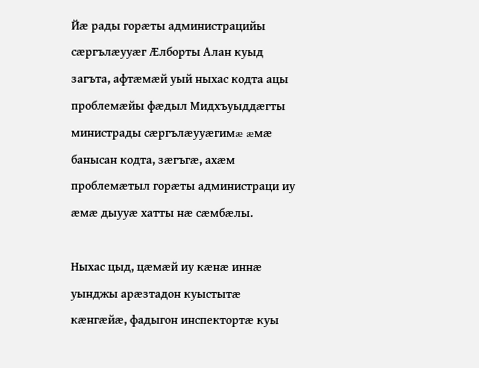Йæ рады горæты администрацийы сæргълæууæг Æлборты Алан куыд загъта, афтæмæй уый ныхас кодта ацы проблемæйы фæдыл Мидхъуыддæгты министрады сæргълæууæгимæ æмæ банысан кодта, зæгъгæ, ахæм проблемæтыл горæты администраци иу æмæ дыууæ хатты нæ сæмбæлы.

Ныхас цыд, цæмæй иу кæнæ иннæ уынджы арæзтадон куыстытæ кæнгæйæ, фадыгон инспектортæ куы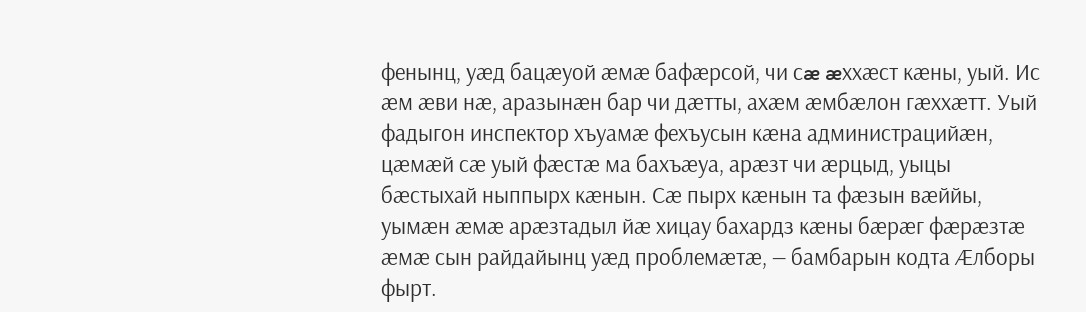фенынц, уæд бацæуой æмæ бафæрсой, чи сæ æххæст кæны, уый. Ис æм æви нæ, аразынæн бар чи дæтты, ахæм æмбæлон гæххæтт. Уый фадыгон инспектор хъуамæ фехъусын кæна администрацийæн, цæмæй сæ уый фæстæ ма бахъæуа, арæзт чи æрцыд, уыцы бæстыхай ныппырх кæнын. Сæ пырх кæнын та фæзын вæййы, уымæн æмæ арæзтадыл йæ хицау бахардз кæны бæрæг фæрæзтæ æмæ сын райдайынц уæд проблемæтæ, — бамбарын кодта Æлборы фырт.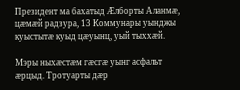Президент ма бахатыд Æлборты Аланмæ, цæмæй радзура, 13 Коммунары уынджы куыстытæ куыд цæуынц, уый тыххæй.

Мэры ныхæстæм гæсгæ уынг асфальт æрцыд. Тротуарты дæр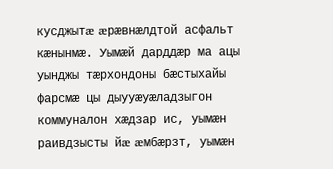кусджытæ æрæвнæлдтой асфальт кæнынмæ. Уымæй дарддæр ма ацы уынджы тæрхондоны бæстыхайы фарсмæ цы дыууæуæладзыгон коммуналон хæдзар ис, уымæн раивдзысты йæ æмбæрзт, уымæн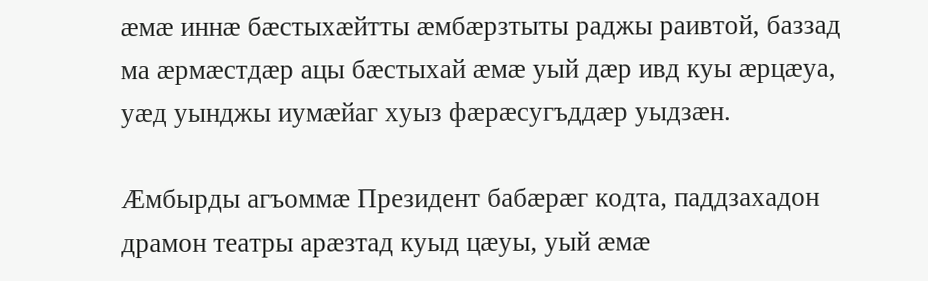æмæ иннæ бæстыхæйтты æмбæрзтыты раджы раивтой, баззад ма æрмæстдæр ацы бæстыхай æмæ уый дæр ивд куы æрцæуа, уæд уынджы иумæйаг хуыз фæрæсугъддæр уыдзæн.

Æмбырды агъоммæ Президент бабæрæг кодта, паддзахадон драмон театры арæзтад куыд цæуы, уый æмæ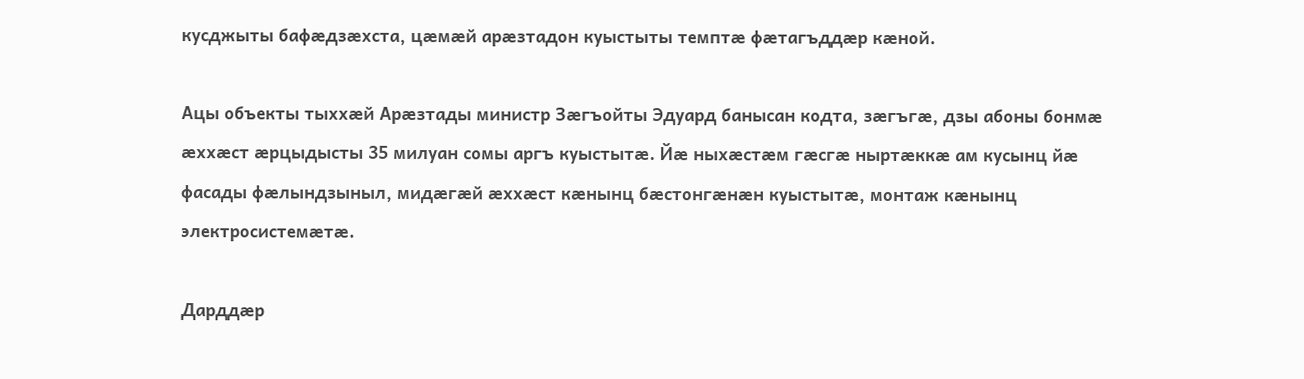кусджыты бафæдзæхста, цæмæй арæзтадон куыстыты темптæ фæтагъддæр кæной.

Ацы объекты тыххæй Арæзтады министр Зæгъойты Эдуард банысан кодта, зæгъгæ, дзы абоны бонмæ æххæст æрцыдысты 35 милуан сомы аргъ куыстытæ. Йæ ныхæстæм гæсгæ ныртæккæ ам кусынц йæ фасады фæлындзыныл, мидæгæй æххæст кæнынц бæстонгæнæн куыстытæ, монтаж кæнынц электросистемæтæ.

Дарддæр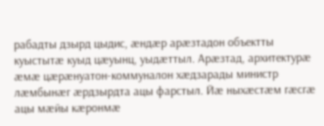рабадты дзырд цыдис, æндæр арæзтадон объектты куыстытæ куыд цæуынц, уыдæттыл. Арæзтад, архитектурæ æмæ цæрæнуатон-коммуналон хæдзарады министр лæмбынæг æрдзырдта ацы фарстыл. Йæ ныхæстæм гæсгæ ацы мæйы кæронмæ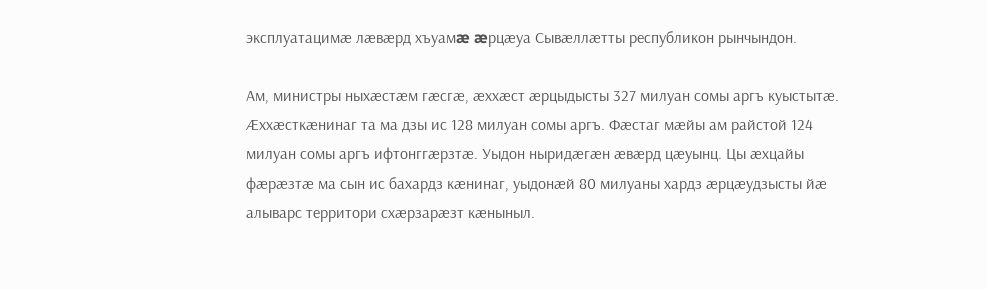эксплуатацимæ лæвæрд хъуамæ æрцæуа Сывæллæтты республикон рынчындон.

Ам, министры ныхæстæм гæсгæ, æххæст æрцыдысты 327 милуан сомы аргъ куыстытæ. Æххæсткæнинаг та ма дзы ис 128 милуан сомы аргъ. Фæстаг мæйы ам райстой 124 милуан сомы аргъ ифтонггæрзтæ. Уыдон ныридæгæн æвæрд цæуынц. Цы æхцайы фæрæзтæ ма сын ис бахардз кæнинаг, уыдонæй 80 милуаны хардз æрцæудзысты йæ алыварс территори схæрзарæзт кæныныл.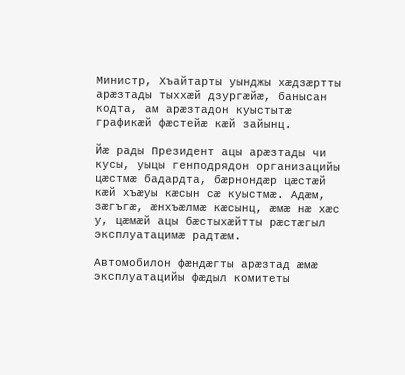Министр, Хъайтарты уынджы хæдзæртты арæзтады тыххæй дзургæйæ, банысан кодта, ам арæзтадон куыстытæ графикæй фæстейæ кæй зайынц.

Йæ рады Президент ацы арæзтады чи кусы, уыцы генподрядон организацийы цæстмæ бадардта, бæрнондæр цæстæй кæй хъæуы кæсын сæ куыстмæ. Адæм, зæгъгæ, æнхъæлмæ кæсынц, æмæ нæ хæс у, цæмæй ацы бæстыхæйтты рæстæгыл эксплуатацимæ радтæм.

Автомобилон фæндæгты арæзтад æмæ эксплуатацийы фæдыл комитеты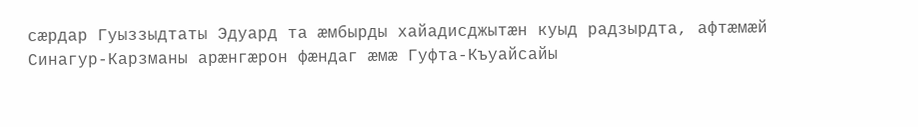сæрдар Гуыззыдтаты Эдуард та æмбырды хайадисджытæн куыд радзырдта, афтæмæй Синагур-Карзманы арæнгæрон фæндаг æмæ Гуфта-Къуайсайы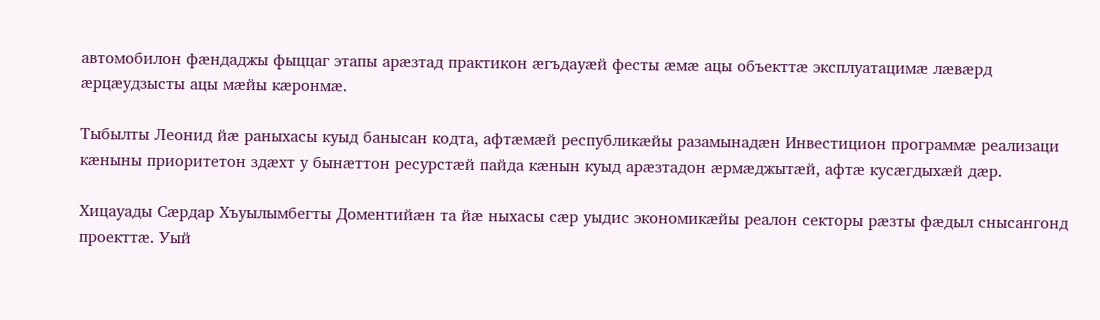автомобилон фæндаджы фыццаг этапы арæзтад практикон æгъдауæй фесты æмæ ацы объекттæ эксплуатацимæ лæвæрд æрцæудзысты ацы мæйы кæронмæ.

Тыбылты Леонид йæ раныхасы куыд банысан кодта, афтæмæй республикæйы разамынадæн Инвестицион программæ реализаци кæныны приоритетон здæхт у бынæттон ресурстæй пайда кæнын куыд арæзтадон æрмæджытæй, афтæ кусæгдыхæй дæр.

Хицауады Сæрдар Хъуылымбегты Доментийæн та йæ ныхасы сæр уыдис экономикæйы реалон секторы рæзты фæдыл снысангонд проекттæ. Уый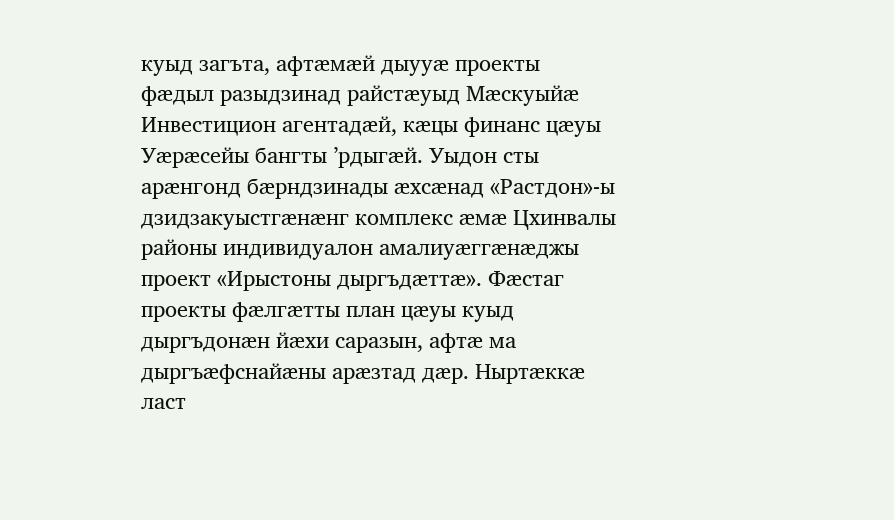куыд загъта, афтæмæй дыууæ проекты фæдыл разыдзинад райстæуыд Мæскуыйæ Инвестицион агентадæй, кæцы финанс цæуы Уæрæсейы бангты ’рдыгæй. Уыдон сты арæнгонд бæрндзинады æхсæнад «Растдон»-ы дзидзакуыстгæнæнг комплекс æмæ Цхинвалы районы индивидуалон амалиуæггæнæджы проект «Ирыстоны дыргъдæттæ». Фæстаг проекты фæлгæтты план цæуы куыд дыргъдонæн йæхи саразын, афтæ ма дыргъæфснайæны арæзтад дæр. Ныртæккæ ласт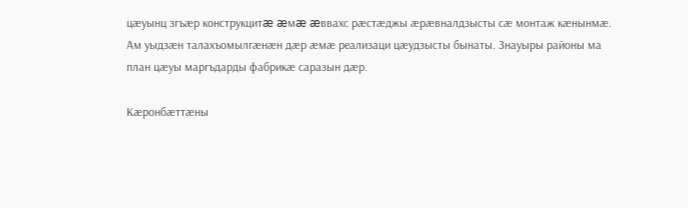цæуынц згъæр конструкцитæ æмæ æввахс рæстæджы æрæвналдзысты сæ монтаж кæнынмæ. Ам уыдзæн талахъомылгæнæн дæр æмæ реализаци цæудзысты бынаты. Знауыры районы ма план цæуы маргъдарды фабрикæ саразын дæр.

Кæронбæттæны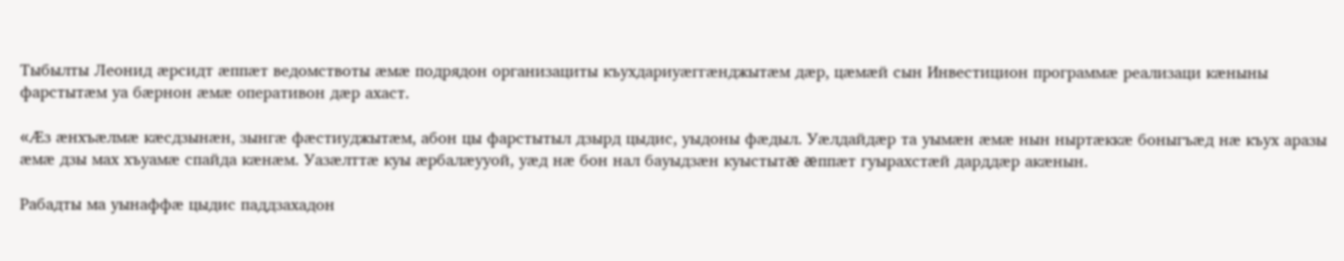Тыбылты Леонид æрсидт æппæт ведомствоты æмæ подрядон организациты къухдариуæггæнджытæм дæр, цæмæй сын Инвестицион программæ реализаци кæныны фарстытæм уа бæрнон æмæ оперативон дæр ахаст.

«Æз æнхъæлмæ кæсдзынæн, зынгæ фæстиуджытæм, абон цы фарстытыл дзырд цыдис, уыдоны фæдыл. Уæлдайдæр та уымæн æмæ нын ныртæккæ боныгъæд нæ къух аразы æмæ дзы мах хъуамæ спайда кæнæм. Уазæлттæ куы æрбалæууой, уæд нæ бон нал бауыдзæн куыстытæ æппæт гуырахстæй дарддæр акæнын.

Рабадты ма уынаффæ цыдис паддзахадон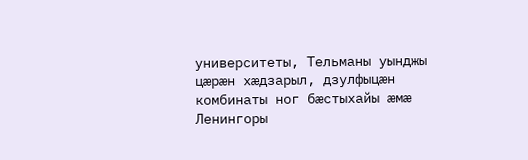университеты, Тельманы уынджы цæрæн хæдзарыл, дзулфыцæн комбинаты ног бæстыхайы æмæ Ленингоры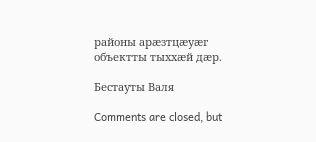районы арæзтцæуæг объектты тыххæй дæр.

Бестауты Валя

Comments are closed, but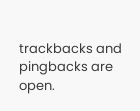trackbacks and pingbacks are open.